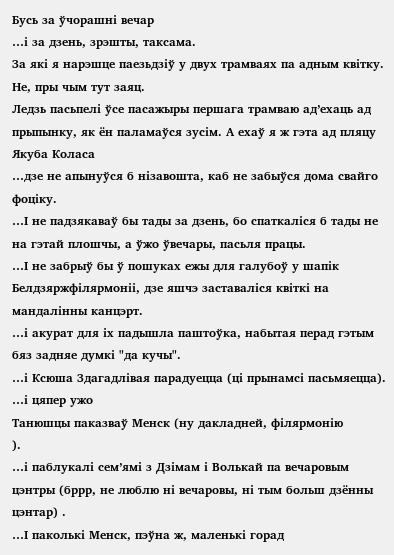Бусь за ўчорашні вечар
…і за дзень, зрэшты, таксама.
За які я нарэшце паезьдзіў у двух трамваях па адным квітку. Не, пры чым тут заяц.
Ледзь пасьпелі ўсе пасажыры першага трамваю ад’ехаць ад прыпынку, як ён паламаўся зусім. А ехаў я ж гэта ад пляцу Якуба Коласа
…дзе не апынуўся б нізавошта, каб не забыўся дома свайго фоціку.
…І не падзякаваў бы тады за дзень, бо спаткаліся б тады не на гэтай плошчы, а ўжо ўвечары, пасьля працы.
…І не забрыў бы ў пошуках ежы для галубоў у шапік Белдзяржфілярмоніі, дзе яшчэ заставаліся квіткі на мандалінны канцэрт.
…і акурат для іх падышла паштоўка, набытая перад гэтым бяз задняе думкі "да кучы".
…і Ксюша Здагадлівая парадуецца (ці прынамсі пасьмяецца).
…і цяпер ужо
Танюшцы паказваў Менск (ну дакладней, філярмонію
).
…і паблукалі сем’ямі з Дзімам і Волькай па вечаровым цэнтры (бррр, не люблю ні вечаровы, ні тым больш дзённы цэнтар) .
…І паколькі Менск, пэўна ж, маленькі горад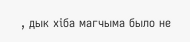, дык хіба магчыма было не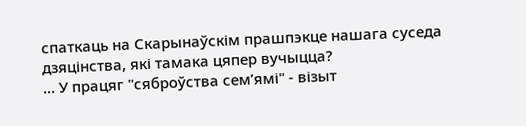спаткаць на Скарынаўскім прашпэкце нашага суседа дзяцінства, які тамака цяпер вучыцца?
… У працяг "сяброўства сем’ямі" - візыт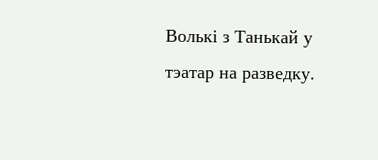Волькі з Танькай у тэатар на разведку.